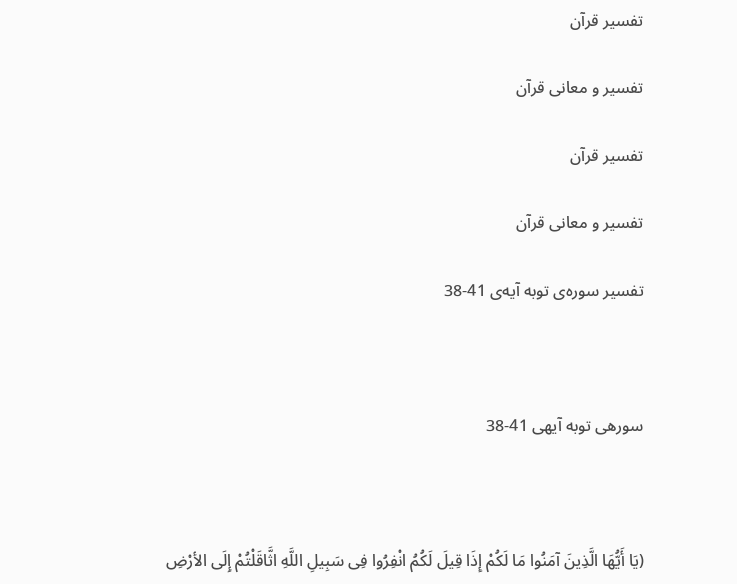تفسیر قرآن

تفسیر و معانی قرآن

تفسیر قرآن

تفسیر و معانی قرآن

تفسیر سوره‌ی توبه آیه‌ی 41-38



سورهی توبه آیهی 41-38



(یَا أَیُّهَا الَّذِینَ آمَنُوا مَا لَکُمْ إِذَا قِیلَ لَکُمُ انْفِرُوا فِی سَبِیلِ اللَّهِ اثَّاقَلْتُمْ إِلَى الأرْضِ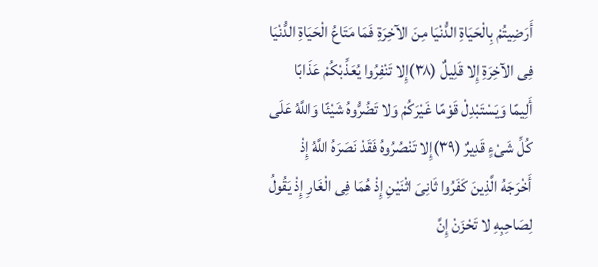أَرَضِیتُمْ بِالْحَیَاةِ الدُّنْیَا مِنَ الآخِرَةِ فَمَا مَتَاعُ الْحَیَاةِ الدُّنْیَا فِی الآخِرَةِ إِلا قَلِیلٌ (٣٨)إِلا تَنْفِرُوا یُعَذِّبْکُمْ عَذَابًا أَلِیمًا وَیَسْتَبْدِلْ قَوْمًا غَیْرَکُمْ وَلا تَضُرُّوهُ شَیْئًا وَاللَّهُ عَلَى کُلِّ شَیْءٍ قَدِیرٌ (٣٩)إِلا تَنْصُرُوهُ فَقَدْ نَصَرَهُ اللَّهُ إِذْ أَخْرَجَهُ الَّذِینَ کَفَرُوا ثَانِیَ اثْنَیْنِ إِذْ هُمَا فِی الْغَارِ إِذْ یَقُولُ لِصَاحِبِهِ لا تَحْزَنْ إِنَّ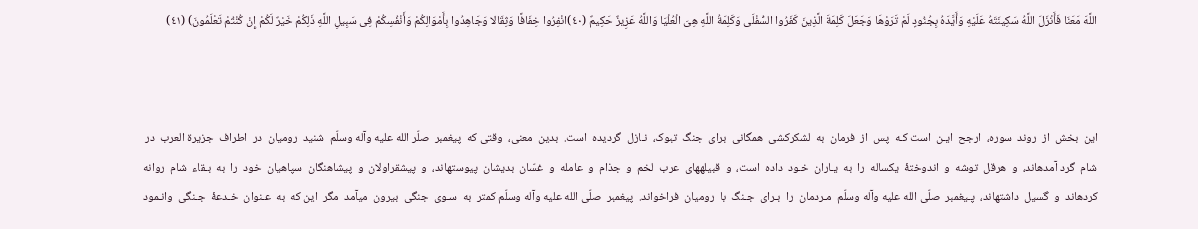اللَّهَ مَعَنَا فَأَنْزَلَ اللَّهُ سَکِینَتَهُ عَلَیْهِ وَأَیَّدَهُ بِجُنُودٍ لَمْ تَرَوْهَا وَجَعَلَ کَلِمَةَ الَّذِینَ کَفَرُوا السُّفْلَى وَکَلِمَةُ اللَّهِ هِیَ الْعُلْیَا وَاللَّهُ عَزِیزٌ حَکِیمٌ (٤٠)انْفِرُوا خِفَافًا وَثِقَالا وَجَاهِدُوا بِأَمْوَالِکُمْ وَأَنْفُسِکُمْ فِی سَبِیلِ اللَّهِ ذَلِکُمْ خَیْرٌ لَکُمْ إِنْ کُنْتُمْ تَعْلَمُونَ) (٤١)



این  بخش  از  روند  سوره،  ارجح  ایـن  است کـه  پس  از  فرمان  به  لشکرکشی  همگانی  برای  جنگ  تبوک،  نـازل  گردیده  است.  بدین  معنی،  وقتی که  پیغمبر  صلّر الله علیه وآله وسلّم  شنید  رومیان  در  اطراف  جزیرة العرب  در  شام  گرد آمدهاند،  و  هرقل  توشه  و  اندوختۀ  یکساله  را  به  یـاران  خـود  داده  است،  و  قبیلههای  عرب  لخم  و  جذام  و  عامله  و  غسّان  بدیشان  پیوستهاند،  و  پیشقراولان  و  پیشاهنگان  سپاهیان  خود  را  به  بـقاء  شام  روانه  کردهاند  و  گسیل  داشتهاند،  پـیغمبر  صلّی الله علیه وآله وسلّم  مـردمان  را  بـرای  جـنگ  با  رومیان  فراخواند.  پیغمبر  صلّی الله علیه وآله وسلّم کمتر  به  سـوی  جنگی  بیرون  میآمد  مگر  این که  به  عـنوان  خـدعۀ  جـنگی  وانـمود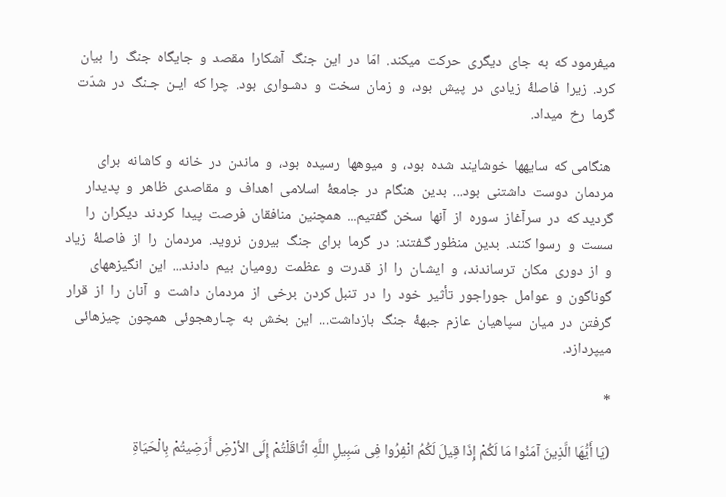میفرمود که  به  جای  دیگری  حرکت  میکند.  امّا  در  این  جنگ  آشکارا  مقصد  و  جایگاه  جنگ  را  بیان  کرد.  زیرا  فاصلۀ  زیادی  در  پیش  بود،  و  زمان  سخت  و  دشـواری  بود.  چرا که  ایـن  جـنگ  در  شدّت گرما  رخ  میداد.

 هنگامی که  سایهها  خوشایند  شده  بود،  و  میوهها  رسیده  بود،  و  ماندن  در  خانه  و کاشانه  برای  مردمان  دوست  داشتنی  بود...  بدین  هنگام  در  جامعۀ  اسلامی  اهداف  و  مقاصدی  ظاهر  و  پدیدار گردید که  در  سرآغاز  سوره  از  آنها  سخن  گفتیم...  همچنین  منافقان  فرصت  پیدا  کردند  دیگران  را  سست  و  رسوا کنند.  بدین  منظور گـفتند:  در  گرما  برای  جنگ  بیرون  نروید.  مردمان  را  از  فاصلۀ  زیاد  و  از  دوری  مکان  ترساندند،  و  ایشـان  را  از  قدرت  و  عظمت  رومیان  بیم  دادند...  این  انگیزههای  گوناگون  و  عوامل  جوراجور  تأثیر  خود  را  در  تنبل کردن  برخی  از  مردمان  داشت  و  آنان  را  از  قرار گرفتن  در  میان  سپاهیان  عازم  جبهۀ  جنگ  بازداشت...  این  بخش  به  چـارهجوئی  همچون  چیزهائی  میپردازد.

*

(یَا أَیُّهَا الَّذِینَ آمَنُوا مَا لَکُمْ إِذَا قِیلَ لَکُمُ انْفِرُوا فِی سَبِیلِ اللَّهِ اثَّاقَلْتُمْ إِلَى الأرْضِ أَرَضِیتُمْ بِالْحَیَاةِ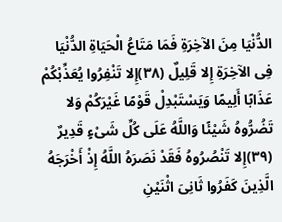الدُّنْیَا مِنَ الآخِرَةِ فَمَا مَتَاعُ الْحَیَاةِ الدُّنْیَا فِی الآخِرَةِ إِلا قَلِیلٌ (٣٨)إِلا تَنْفِرُوا یُعَذِّبْکُمْ عَذَابًا أَلِیمًا وَیَسْتَبْدِلْ قَوْمًا غَیْرَکُمْ وَلا تَضُرُّوهُ شَیْئًا وَاللَّهُ عَلَى کُلِّ شَیْءٍ قَدِیرٌ (٣٩)إِلا تَنْصُرُوهُ فَقَدْ نَصَرَهُ اللَّهُ إِذْ أَخْرَجَهُ الَّذِینَ کَفَرُوا ثَانِیَ اثْنَیْنِ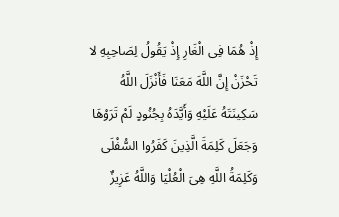إِذْ هُمَا فِی الْغَارِ إِذْ یَقُولُ لِصَاحِبِهِ لا تَحْزَنْ إِنَّ اللَّهَ مَعَنَا فَأَنْزَلَ اللَّهُ سَکِینَتَهُ عَلَیْهِ وَأَیَّدَهُ بِجُنُودٍ لَمْ تَرَوْهَا وَجَعَلَ کَلِمَةَ الَّذِینَ کَفَرُوا السُّفْلَى وَکَلِمَةُ اللَّهِ هِیَ الْعُلْیَا وَاللَّهُ عَزِیزٌ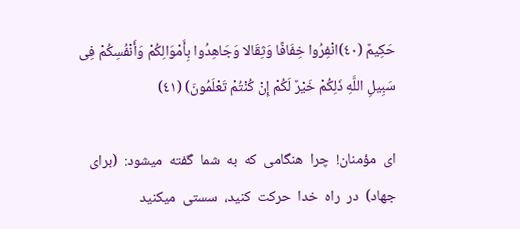حَکِیمٌ (٤٠)انْفِرُوا خِفَافًا وَثِقَالا وَجَاهِدُوا بِأَمْوَالِکُمْ وَأَنْفُسِکُمْ فِی سَبِیلِ اللَّهِ ذَلِکُمْ خَیْرٌ لَکُمْ إِنْ کُنْتُمْ تَعْلَمُونَ) (٤١)

ای  مؤمنان!  چرا  هنگامی  که  به  شما  گفته  میشود:  (برای  جهاد)  در  راه  خدا  حرکت  کنید،  سستی  میکنید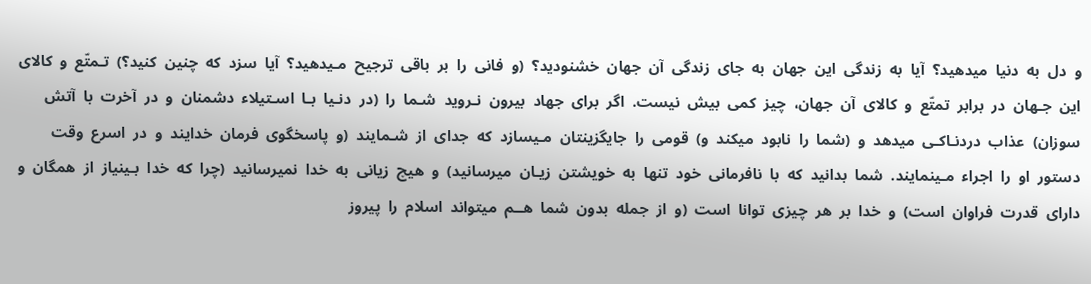و  دل  به  دنیا  میدهید؟  آیا  به  زندگی  این  جهان  به  جای  زندگی  آن  جهان  خشنودید؟  (و  فانی  را  بر  باقی  ترجیح  مـیدهید؟  آیا  سزد  که  چنین  کنید؟)  تـمتّع  و  کالای  این  جـهان  در  برابر  تمتّع  و  کالای  آن  جهان،  چیز  کمی  بیش  نیست.  اگر  برای  جهاد  بیرون  نـروید  شـما  را  (در  دنـیا  بـا  اسـتیلاء  دشمنان  و  در  آخرت  با  آتش  سوزان)  عذاب  دردنـاکـی  میدهد  و  (شما  را  نابود  میکند  و)  قومی  را  جایگزینتان  مـیسازد  که  جدای  از  شـمایند  (و  پاسخگوی  فرمان  خدایند  و  در  اسرع  وقت  دستور  او  را  اجراء  مـینمایند.  شما  بدانید  که  با  نافرمانی  خود  تنها  به  خویشتن  زیـان  میرسانید)  و  هیچ  زیانی  به  خدا  نمیرسانید  (چرا  که  خدا  بـینیاز  از  همگان  و  دارای  قدرت  فراوان  است)  و  خدا  بر  هر  چیزی  توانا  است  (و  از  جمله  بدون  شما  هــم  میتواند  اسلام  را  پیروز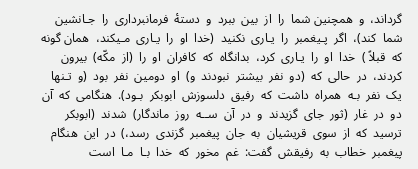گرداند،  و  همچنین شما  را  از  بین  ببرد  و  دستۀ  فرمانبرداری  را  جـانشین  شما  کند)،  اگر  پـیغمبر  را  یـاری  نکنید  (خدا  او  را  یـاری  مـیکند،  همان گونه  که  قبلاً )  خدا  او  را  یـاری  کرد،  بدانگاه  که  کافران  او  را  (از  مکّه)  بیرون  کردند،  در  حالی  که  (دو  نفر  بیشتر  نبودند  و)  او  دومین  نفر  بود  (و  تـنها  یک  نفر  بـه  همراه  داشت  که  رفیق  دلسوزش  ابوبکر  بـود).  هنگامی  که  آن  دو  در  غار  (ثور  جای  گزیدند  و  در  آن  ســه  روز  ماندگار)  شدند  (ابوبکر  ترسید  که  از  سوی  قریشیان  به  جان  پیغمبر  گزندی  رسد،)  در  این  هنگام  پیغمبر  خطاب  به  رفیقش  گفت:  غم  مخور  که  خدا  بـا  مـا  است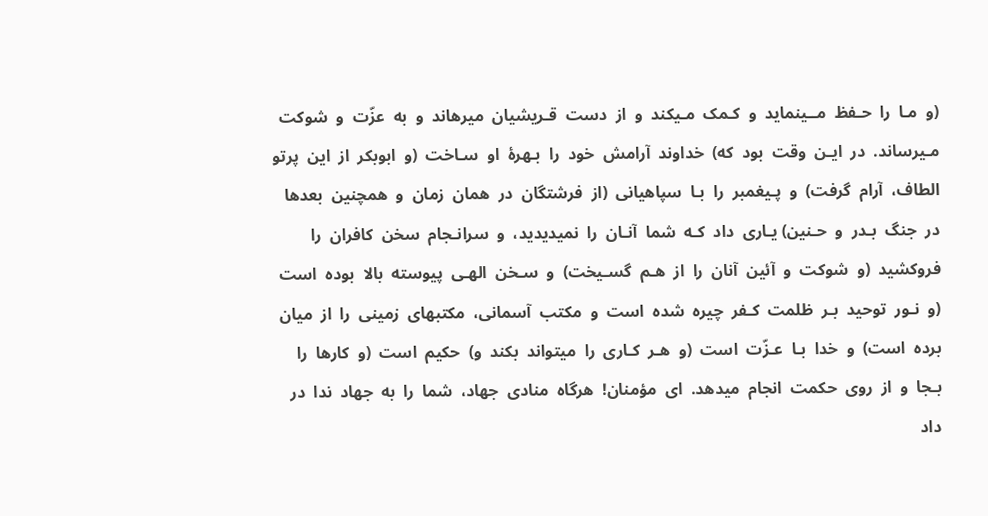(و  مـا  را  حـفظ  مــینماید  و  کـمک  مـیکند  و  از  دست  قـریشیان  میرهاند  و  به  عزّت  و  شوکت  مـیرساند.  در  ایـن  وقت  بود  که)  خداوند  آرامش  خود  را  بـهرۀ  او  سـاخت  (و  ابوبکر  از  این  پرتو  الطاف،  آرام  گرفت)  و  پـیغمبر  را  بـا  سپاهیانی  (از  فرشتگان  در  همان  زمان  و  همچنین  بعدها  در  جنگ  بـدر  و  حـنین) یـاری  داد  کـه  شما  آنـان  را  نمیدیدید،  و  سرانـجام  سخن  کافران  را  فروکشید  (و  شوکت  و  آئین  آنان  را  از  هـم  گسـیخت)  و  سـخن  الهـی  پیوسته  بالا  بوده  است  (و  نـور  توحید  بـر  ظلمت  کـفر  چیره  شده  است  و  مکتب  آسمانی،  مکتبهای  زمینی  را  از  میان  برده  است)  و  خدا  بـا  عـزّت  است  (و  هـر  کـاری  را  میتواند  بکند  و)  حکیم  است  (و  کارها  را  بـجا  و  از  روی  حکمت  انجام  میدهد.  ای  مؤمنان!  هرگاه  منادی  جهاد،  شما  را  به  جهاد  ندا  در  داد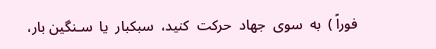فوراً )  به  سوی  جهاد  حرکت  کنید،  سبکبار  یا  سـنگین بار،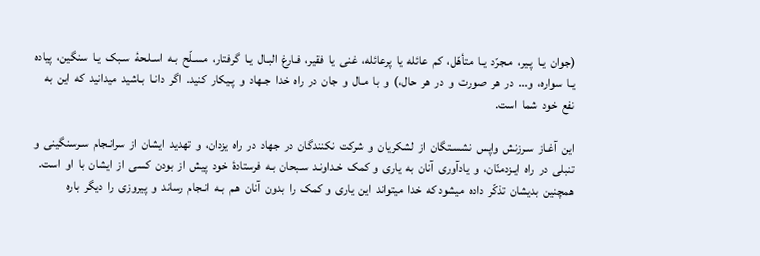(جوان  یـا  پـیر،  مـجرّد  یـا  متأهّل،  کم  عائله  یا  پرعائله،  غنی  یا  فقیر،  فـارغ  البـال  یـا  گرفتار،  مسـلّح  بـه  اسـلـحۀ  سـبک  یـا  سنگین،  پیاده  یـا  سواره،  و...  در  هر  صورت  و  در  هر  حال،)  و  با  مـال  و  جان  در  راه  خدا  جـهاد  و  پـیکار  کنید.  اگر  دانـا  بـاشید  میدانید  که  این  به  نفع  خود  شما  است.

این  آغـاز  سـرزنش  واپس  نشسـتگان  از  لشکریان  و  شرکت  نکنندگان  در  جهاد  در  راه  یزدان،  و  تهدید  ایشان  از  سرانـجام  سـرسنگینی  و  تنبلی  در  راه  ایـزدمنّان،  و  یادآوری  آنان  به  یاری  و کمک  خـداونـد  سـبحان  بـه  فرستادۀ  خود  پیش  از  بودن  کسی  از  ایشان  با  او  است.  همچنین  بدیشان  تذکّر  داده  میشود که  خدا  میتواند  این  یاری  و کمک  را  بدون  آنان  هـم  بـه  انـجام  رساند  و  پیروزی  را  دیگر  باره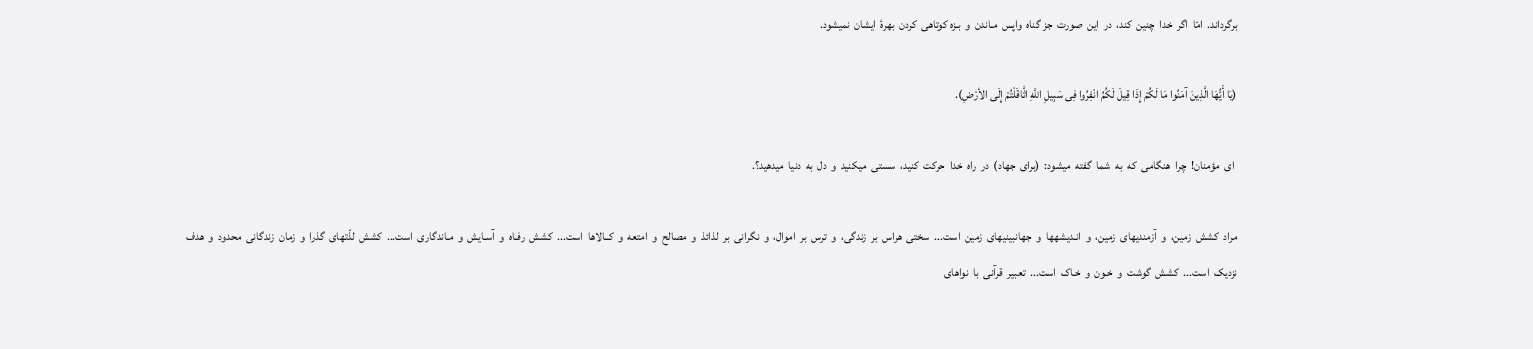برگرداند.  امّا  اگر  خدا  چنین  کند،  در  این  صورت  جز گناه  واپس  مـاندن  و  بـزه کوتاهی  کردن  بهرۀ  ایشان  نمیشود.

(یَا أَیُّهَا الَّذِینَ آمَنُوا مَا لَکُمْ إِذَا قِیلَ لَکُمُ انْفِرُوا فِی سَبِیلِ اللَّهِ اثَّاقَلْتُمْ إِلَى الأرْضِ).

 ای  مؤمنان!  چرا  هنگامی  که  به  شما  گفته  میشود:  (برای  جهاد)  در  راه  خدا  حرکت  کنید،  سستی  میکنید  و  دل  به  دنیا  میدهید؟.

مراد  کشش  زمین،  و  آزمندیهای  زمین،  و  انـدیشهها  و  جهانبینیهای  زمین  است...  سختی  هراس  بر  زندگی،  و  ترس  بر  اموال،  و  نگرانی  بر  لذائذ  و  مصالح  و  امتعه  و  کــالاها  است...  کشش  رفـاه  و  آسـایش  و  مـاندگاری  است...  کشش  لذّتهای  گذرا  و  زمان  زندگانی  محدود  و  هدف  نزدیک  است...  کشش  گوشت  و  خـون  و  خـاک  است...  تعبیر  قرآنی  با  نواهای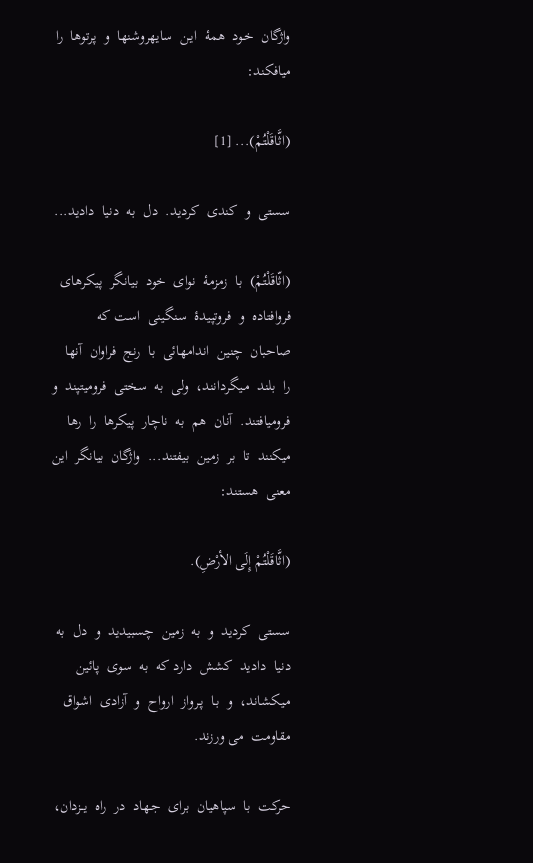واژگان  خـود  همۀ  ایـن  سایهروشنها  و  پرتوها  را  میافکند:

(اثَّاقَلْتُمْ)... [1]

سستی  و  کندی  کردید.  دل  به  دنیا  دادید...

(اثّاقَلْتُمْ)  با  زمزمۀ  نوای  خود  بیانگر  پیکرهای  فروافتاده  و  فروتپیدۀ  سنگینی  است که  صاحبان  چنین  اندامهائی  با  رنج  فراوان  آنها  را  بلند  مـیگردانند،  ولی  به  سختی  فرومیتپند  و  فرومیافتند.  آنان  هم  به  ناچار  پیکرها  را  رها  میکنند  تا  بر  زمین  بیفتند...  واژگان  بیانگر  این  معنی  هستند:

(اثَّاقَلْتُمْ إِلَى الأرْضِ).

سستی  کردید  و  به  زمین  چسبیدید  و  دل  به  دنیا  دادید  کشش  دارد که  به  سوی  پائین  مـیکشاند،  و  بـا  پـرواز  ارواح  و  آزادی  اشواق  مقاومت  می ورزند.

حرکت  با  سپاهیان  برای  جـهاد  در  راه  یــزدان،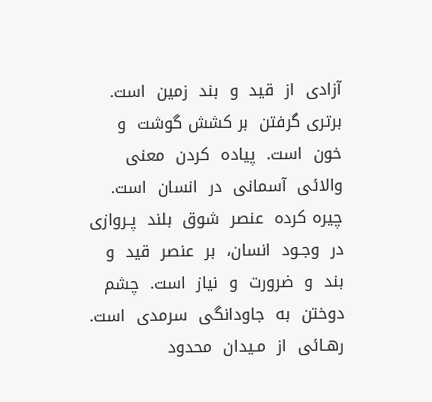آزادی  از  قید  و  بند  زمین  است.  برتری گرفتن  بر کشش گوشت  و  خون  است.  پیاده  کردن  معنی  والائی  آسمانی  در  انسان  است.  چیره کرده  عنصر  شوق  بلند  پـروازی  در  وجـود  انسان،  بر  عنصر  قید  و  بند  و  ضرورت  و  نیاز  است.  چشم  دوختن  به  جاودانگی  سرمدی  است.  رهـائی  از  مـیدان  محدود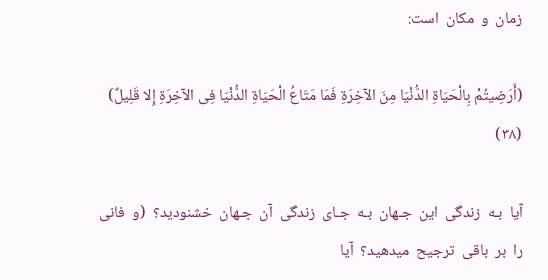زمان  و  مکان  است:

(أَرَضِیتُمْ بِالْحَیَاةِ الدُّنْیَا مِنَ الآخِرَةِ فَمَا مَتَاعُ الْحَیَاةِ الدُّنْیَا فِی الآخِرَةِ إِلا قَلِیلٌ) (٣٨)

آیا  بـه  زندگی  این  جـهان  بـه  جـای  زندگی  آن  جـهان  خشنودید؟  (و  فانی  را  بر  باقی  ترجیح  میدهید؟  آیا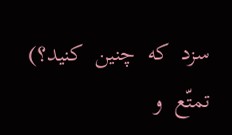سزد  که  چنین  کنید؟)  تمتّع  و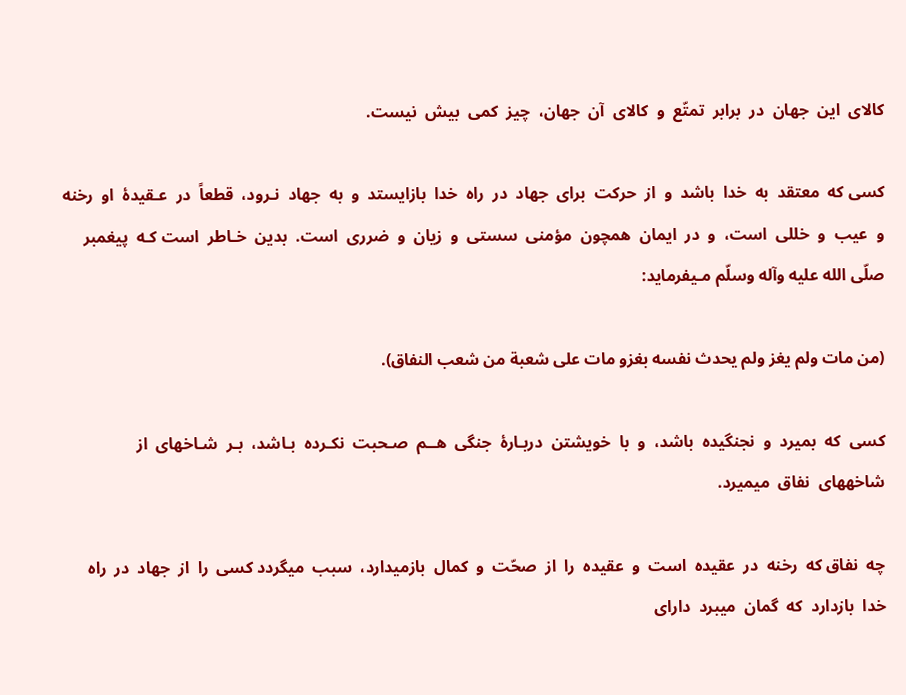کالای  این  جهان  در  برابر  تمتّع  و  کالای  آن  جهان،  چیز  کمی  بیش  نیست.

کسی که  معتقد  به  خدا  باشد  و  از  حرکت  برای  جهاد  در  راه  خدا  بازایستد  و  به  جهاد  نـرود،  قطعاً  در  عـقیدۀ  او  رخنه  و  عیب  و  خللی  است،  و  در  ایمان  همچون  مؤمنی  سستی  و  زیان  و  ضرری  است.  بدین  خـاطر  است کـه  پیغمبر  صلّی الله علیه وآله وسلّم مـیفرماید:

(من مات ولم یغز ولم یحدث نفسه بغزو مات على شعبة من شعب النفاق).

کسی  که  بمیرد  و  نجنگیده  باشد،  و  با  خویشتن  دربـارۀ  جنگی  هــم  صـحبت  نکـرده  بـاشد،  بـر  شـاخهای  از  شاخههای  نفاق  میمیرد.

چه  نفاق که  رخنه  در  عقیده  است  و  عقیده  را  از  صحّت  و  کمال  بازمیدارد،  سبب  میگردد کسی  را  از  جهاد  در  راه  خدا  بازدارد  که  گمان  میبرد  دارای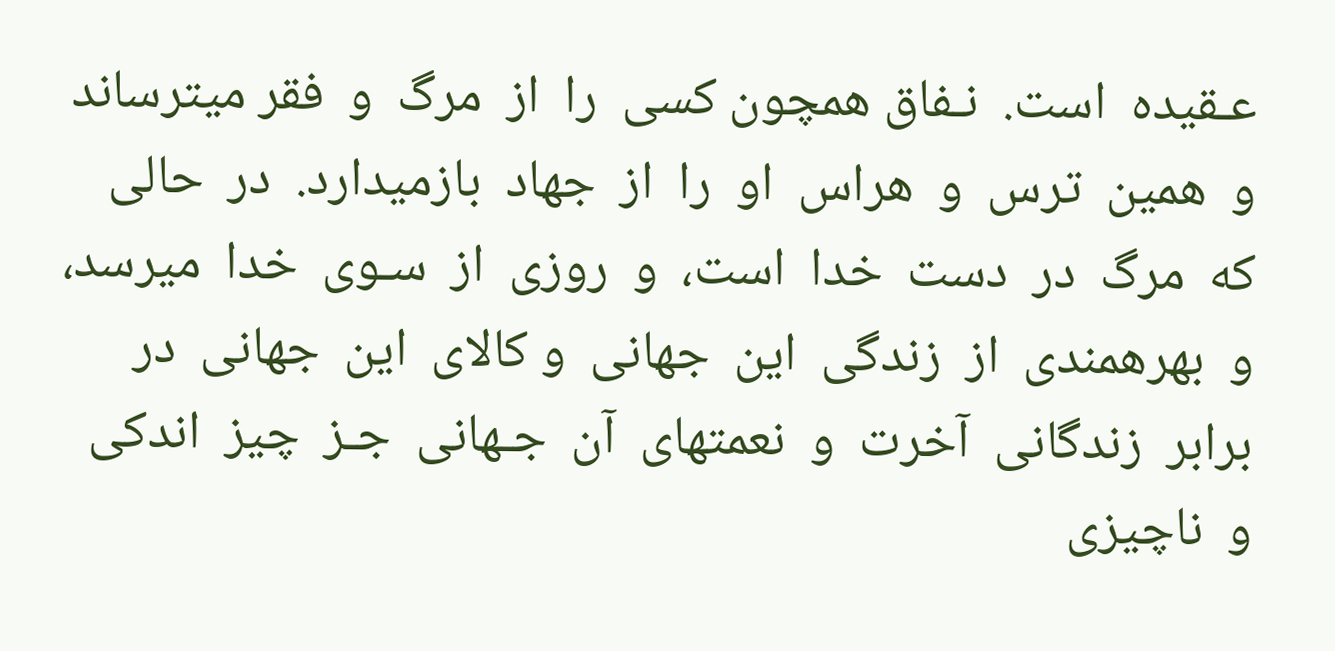عـقیده  است.  نـفاق همچون کسی  را  از  مرگ  و  فقر میترساند  و  همین  ترس  و  هراس  او  را  از  جهاد  بازمیدارد.  در  حالی که  مرگ  در  دست  خدا  است،  و  روزی  از  سـوی  خدا  میرسد،  و  بهرهمندی  از  زندگی  این  جهانی  و کالای  این  جهانی  در  برابر  زندگانی  آخرت  و  نعمتهای  آن  جـهانی  جـز  چیز  اندکی  و  ناچیزی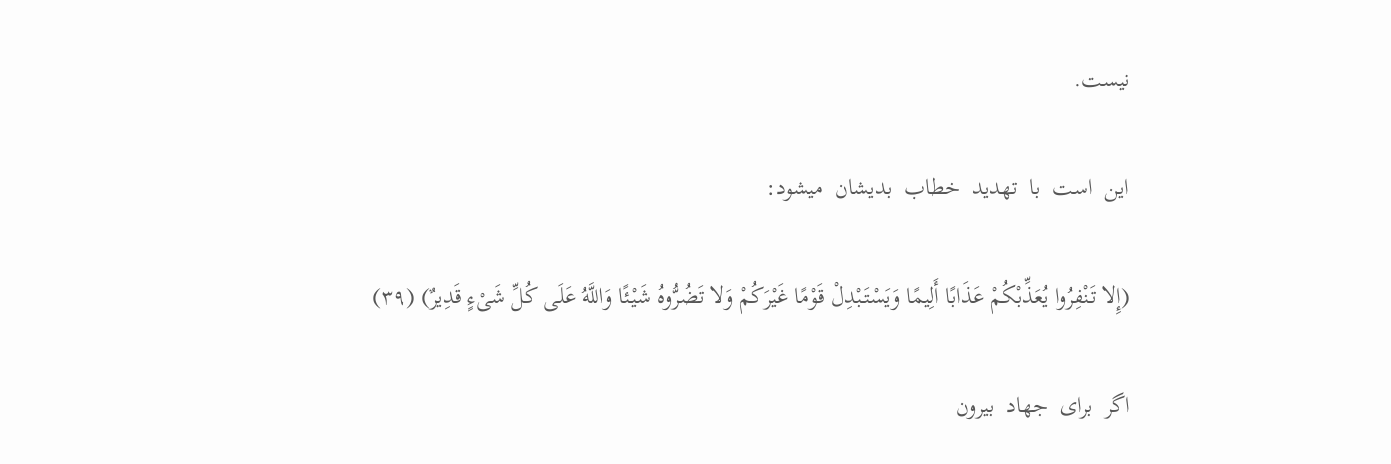نیست.

این  است  با  تهدید  خطاب  بدیشان  میشود:

(إِلا تَنْفِرُوا یُعَذِّبْکُمْ عَذَابًا أَلِیمًا وَیَسْتَبْدِلْ قَوْمًا غَیْرَکُمْ وَلا تَضُرُّوهُ شَیْئًا وَاللَّهُ عَلَى کُلِّ شَیْءٍ قَدِیرٌ) (٣٩)

اگر  برای  جهاد  بیرون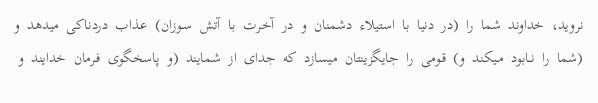نروید،  خداوند  شما  را  (در  دنیا  با  استیلاء  دشمنان  و  در  آخـرت  بـا  آتش  سـوزان)  عـذاب  دردناکی  میدهد  و  (شما  را  نــابود  مـیکند  و)  قـومی  را  جایگزینتان  میسازد  که  جدای  از  شمایند  (و  پاسخگوی  فـرمان  خدایند  و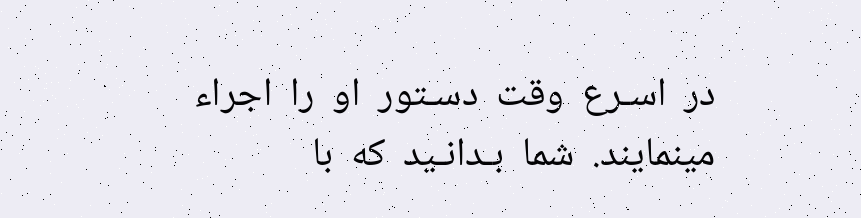در  اسـرع  وقت  دسـتور  او  را  اجراء  مینمایند.  شما  بـدانـید  که  با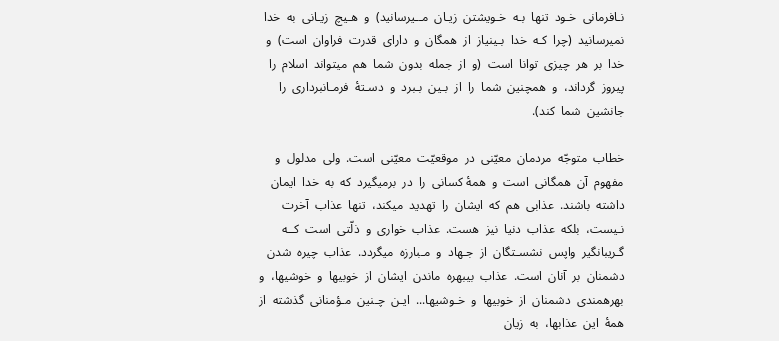نـافرمانی  خـود  تنها  بـه  خـویشتن  زیـان  مــیرسانید)  و  هـیچ  زیـانی  به  خدا  نمیرسانید  (چرا  کـه  خدا  بـینیاز  از  همگان  و  دارای  قدرت  فراوان  است)  و  خدا  بر  هر  چیزی  توانا  است  (و  از  جمله  بدون  شما  هم  میتواند  اسلام  را  پیروز  گرداند،  و  همچنین  شما  را  از  بـین  بـبرد  و  دسـتۀ  فرمـانبرداری  را  جانشین  شما  کند).

خطاب  متوجّه  مردمان  معیّنی  در  موقعیّت  معیّنی  است.  ولی  مدلول  و  مفهوم  آن  همگانی  است  و  همۀ کسانی  را  در  برمیگیرد  که  به  خدا  ایمان  داشته  باشند.  عذابی  هم  که  ایشان  را  تهدید  میکند،  تنها  عذاب  آخرت  نـیست،  بلکه  عذاب  دنیا  نیز  هست.  عذاب  خواری  و  ذلّتی  است  کــه گـریبانگیر  واپس  نشسـتگان  از  جـهاد  و  مـبارزه  میگردد.  عذاب  چیره  شدن  دشمنان  بر  آنان  است.  عذاب  بیبهره  ماندن  ایشان  از  خوبیها  و  خوشیها،  و  بهرهمندی  دشمنان  از  خوبیها  و  خـوشیها...  ایـن  چـنین  مـؤمنانی  گذشته  از  همۀ  این  عذابها،  به  زیان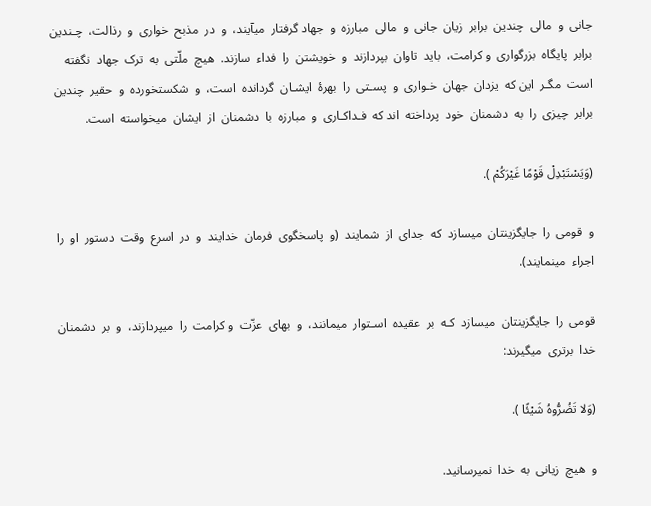جانی  و  مالی  چندین  برابر  زیان  جانی  و  مالی  مبارزه  و  جهاد گرفتار  میآیند،  و  در  مذبح  خواری  و  رذالت،  چـندین  برابر  پایگاه  بزرگواری  و کرامت،  باید  تاوان  بپردازند  و  خویشتن  را  فداء  سازند.  هیچ  ملّتی  به  ترک  جهاد  نگفته  است  مگـر  این که  یزدان  جهان  خـواری  و  پسـتی  را  بهرۀ  ایشـان  گردانده  است،  و  شکستخورده  و  حقیر  چندین  برابر  چیزی  را  به  دشمنان  خود  پرداخته  اند که  فـداکـاری  و  مبارزه  با  دشمنان  از  ایشان  میخواسته  است.

(وَیَسْتَبْدِلْ قَوْمًا غَیْرَکُمْ ).

و  قومی  را  جایگزینتان  میسازد  که  جدای  از  شمایند  (و  پاسخگوی  فرمان  خدایند  و  در  اسرع  وقت  دستور  او  را  اجراء  مینمایند).

قومی  را  جایگزینتان  میسازد  کـه  بر  عقیده  اسـتوار  میمانند،  و  بهای  عزّت  و کرامت  را  میپردازند،  و  بر  دشمنان  خدا  برتری  میگیرند:

(وَلا تَضُرُّوهُ شَیْئًا ).

و  هیچ  زیانی  به  خدا  نمیرسانید.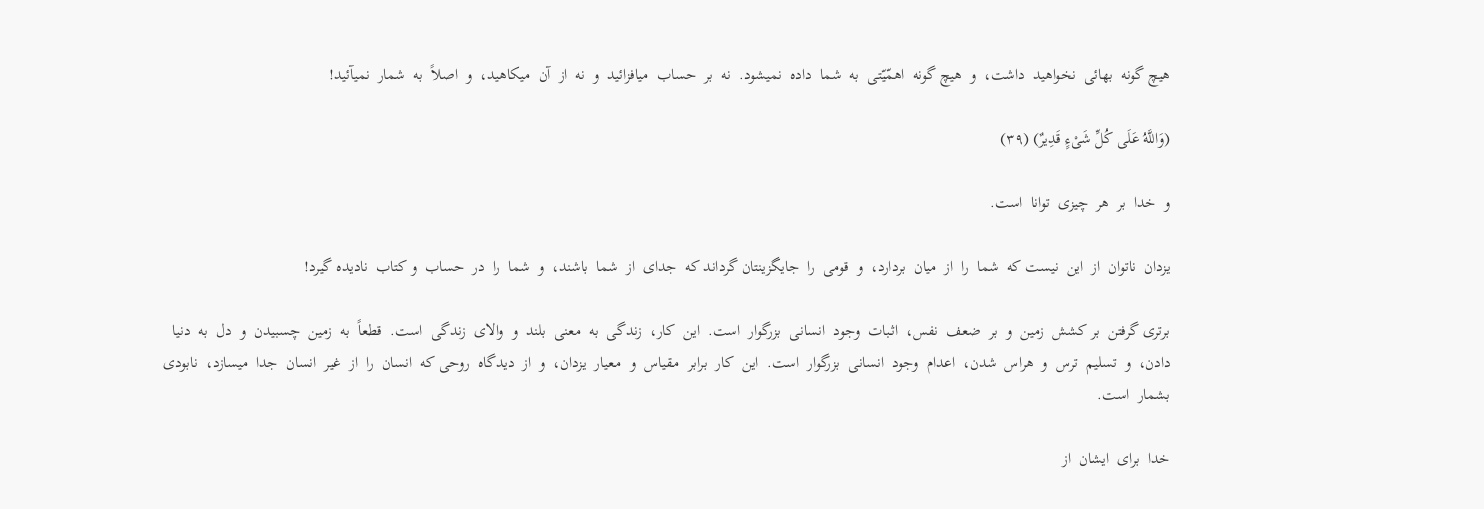هیچ گونه  بهائی  نخواهید  داشت،  و  هیچ گونه  اهمّیّتی  به  شما  داده  نمیشود.  نه  بر  حساب  میافزائید  و  نه  از  آن  میکاهید،  و  اصلاً  به  شمار  نمیآئید!

(وَاللَّهُ عَلَى کُلِّ شَیْءٍ قَدِیرٌ) (٣٩)

و  خدا  بر  هر  چیزی  توانا  است.

یزدان  ناتوان  از  این  نیست که  شما  را  از  میان  بردارد،  و  قومی  را  جایگزینتان گرداند که  جدای  از  شما  باشند،  و  شما  را  در  حساب  و کتاب  نادیده گیرد!

برتری گرفتن  بر کشش  زمین  و  بر  ضعف  نفس،  اثـبات  وجود  انسانی  بزرگوار  است.  این  کار،  زندگی  به  معنی  بلند  و  والای  زندگی  است.  قطعاً  به  زمین  چسبیدن  و  دل  به  دنیا  دادن،  و  تسلیم  ترس  و  هراس  شدن،  اعدام  وجود  انسانی  بزرگوار  است.  این  کار  برابر  مـقیاس  و  مـعیار  یزدان،  و  از  دیدگاه  روحی که  انسان  را  از  غیر  انسان  جدا  میسازد،  نابودی  بشمار  است.

خدا  برای  ایشان  از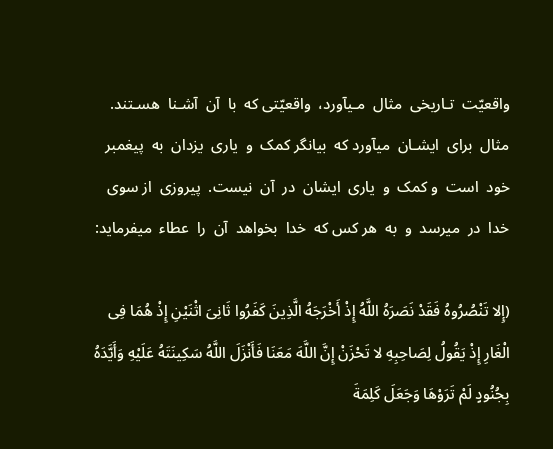واقعیّت  تـاریخی  مثال  مـیآورد،  واقعیّتی که  با  آن  آشـنا  هسـتند.  مثال  برای  ایشـان  میآورد که  بیانگر کمک  و  یاری  یزدان  به  پیغمبر  خود  است  و کمک  و  یاری  ایشان  در  آن  نیست.  پیروزی  از سوی  خدا  در  میرسد  و  به  هر کس که  خدا  بخواهد  آن  را  عطاء  میفرماید:

(إِلا تَنْصُرُوهُ فَقَدْ نَصَرَهُ اللَّهُ إِذْ أَخْرَجَهُ الَّذِینَ کَفَرُوا ثَانِیَ اثْنَیْنِ إِذْ هُمَا فِی الْغَارِ إِذْ یَقُولُ لِصَاحِبِهِ لا تَحْزَنْ إِنَّ اللَّهَ مَعَنَا فَأَنْزَلَ اللَّهُ سَکِینَتَهُ عَلَیْهِ وَأَیَّدَهُ بِجُنُودٍ لَمْ تَرَوْهَا وَجَعَلَ کَلِمَةَ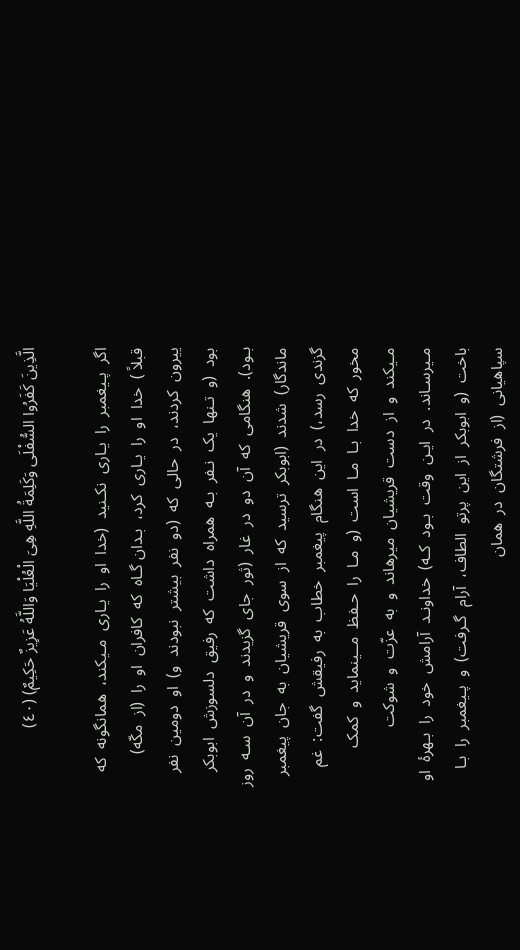الَّذِینَ کَفَرُوا السُّفْلَى وَکَلِمَةُ اللَّهِ هِیَ الْعُلْیَا وَاللَّهُ عَزِیزٌ حَکِیمٌ) (٤٠)

اگر  پـیغمبر  را  یـاری  نکـنید  (خدا  او  را  یـاری  مـیکند،  همانگونه  که  قبلاً )  خدا  او  را  یـاری  کرد،  بـدان گـاه  که  کافران  او  را  (از  مکّه)  ییرون  کردند،  در  حالی  که  (دو  نفر  بیشتر  نبودند  و)  او  دومین  نفر  بود  (و  تـنها  یک  نـفر  بـه  همراه  داشت  که  رفیق  دلسوزش  ابوبکر  بـود).  هنگامی  که  آن  دو  در  غار  (ثور  جای  گزیدند  و  در  آن  سـه  روز  ماندگار)  شدند  (ابوبکر  ترسید  که  از  سوی  قریشیان  به  جان  پیغمبر  گزندی  رسد،)  در  این  هنگام  پیغمبر  خطاب  به  رفیقش  گفت:  غم  مخور  که  خدا  بـا  مـا  است  (و  مـا  را  حـفظ  مــینماید  و  کمک  مـیکند  و  از  دست  قریشیان  میرهاند  و  به  عزّت  و  شوکت  مـیرسـاند.  در  ایـن  وقت  بـود  کـه)  خداونـد  آرامش  خود  را  بـهرۀ  او  باخت  (و  ابوبکر  از  این  پرتو  الطاف،  آرام  گـرفت)  و  پـیغمبر  را  بـا  سپاهیانی  (از  فرشتگان  در  همان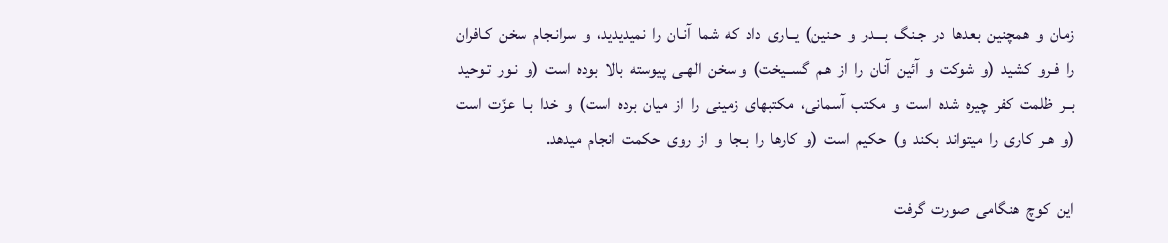زمان  و  همچنین  بعدها  در  جـنگ  بـــدر  و  حـنین)  یــاری  داد  که  شما  آنـان  را  نمیدیدید،  و  سرانـجام  سخن  کـافران  را  فـرو  کشید  (و  شوکت  و  آئین  آنان  را  از  هـم  گســیخت)  و سخن  الهـی  پیوسته  بالا  بوده  است  (و  نـور  تـوحید  بــر  ظلمت  کفر  چیره  شده  است  و  مکتب  آسمانی،  مکتبهای  زمینی  را  از  میان  برده  است)  و  خدا  بـا  عزّت  است  (و  هـر  کاری  را  میتواند  بکند  و)  حکیم  است  (و  کارها  را  بـجا  و  از  روی  حکمت  انجام  میدهد.

این  کوچ  هنگامی  صورت  گرفت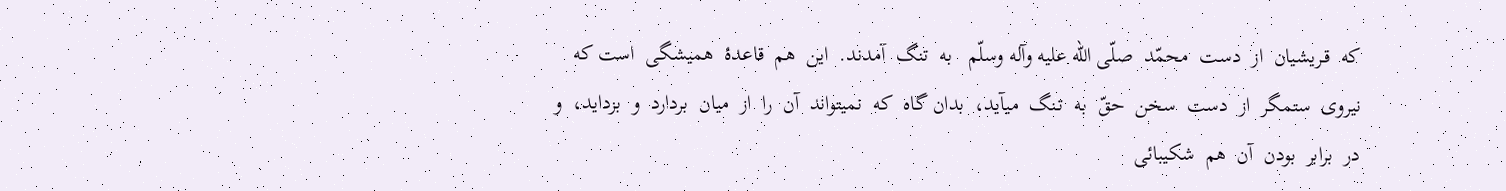که  قـریشیان  از  دست  محمّد  صلّی الله علیه وآله وسلّم   به  تنگ  آمدند.  این  هم  قاعدۀ  همیشگی  است که  نیروی  ستمگر  از  دست  سخن  حقّ  به  تـنگ  میآید،  بدان گاه  که  نمیتواند  آن  را  از  میان  بردارد  و  بزداید،  و  در  برابر  بودن  آن  هم  شکیبائی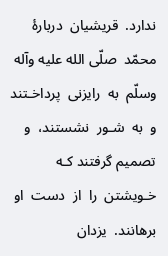ندارد.  قریشیان  دربارۀ  محمّد  صلّی الله علیه وآله وسلّم  به  رایزنی  پرداخـتند  و  به  شـور  نشستند،  و  تصمیم گرفتند کـه  خـویشتن  را  از  دست  او  برهانند.  یزدان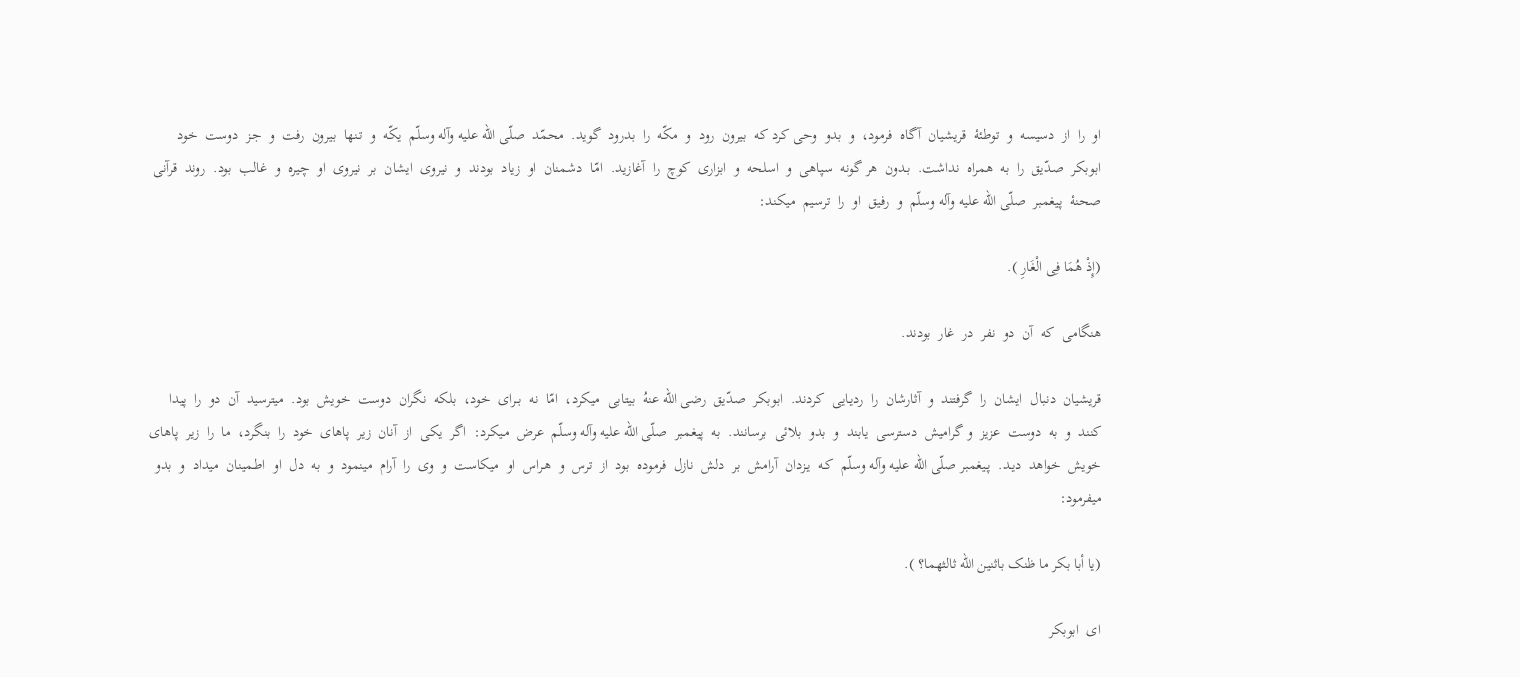او  را  از  دسیسه  و  توطئۀ  قریشیان  آگاه  فرمود،  و  بدو  وحی کرد که  بیرون  رود  و  مکّه  را  بدرود  گوید.  محمّد  صلّی الله علیه وآله وسلّم  یکّه  و  تـنها  بیرون  رفت  و  جـز  دوست  خود  ابوبکر  صدّیق  را  به  همراه  نداشت.  بـدون  هر گونه  سپاهی  و  اسلحه  و  ابزاری  کوچ  را  آغازید.  امّـا  دشمنان  او  زیاد  بودند  و  نیروی  ایشان  بر  نیروی  او  چیره  و  غالب  بود.  روند  قرآنی  صحنۀ  پیغمبر  صلّی الله علیه وآله وسلّم  و  رفیق  او  را  ترسیم  میکند:

(إِذْ هُمَا فِی الْغَارِ ).

هنگامی  که  آن  دو  نفر  در  غار  بودند.

قریشیان  دنبال  ایشان  را  گرفتند  و  آثارشان  را  ردیـایی  کردند.  ابوبکر  صدّیق  رضی الله عنهُ  بیتابی  میکرد،  امّا  نه  بــرای  خود،  بلکه  نگران  دوست  خویش  بود.  میترسید  آن  دو  را  پیدا کنند  و  به  دوست  عزیز  و گرامیش  دسترسی  یابند  و  بدو  بلائی  برسانند.  به  پیغمبر  صلّی الله علیه وآله وسلّم  عرض  مـیکرد:  اگر  یکی  از  آنان  زیر  پاهای  خود  را  بنگرد،  ما  را  زیر  پاهای  خویش  خواهد  دیـد.  پـیغمبر صلّی الله علیه وآله وسلّم  کـه  یـزدان  آرامش  بر  دلش  نازل  فرموده  بود  از  ترس  و  هـراس  او  میکاست  و  وی  را  آرام  مینمود  و  به  دل  او  اطـمینان  میداد  و  بدو  میفرمود:

(یا أبا بکر ما ظنک باثنین اللّه ثالثهما؟ ).

ای  ابوبکر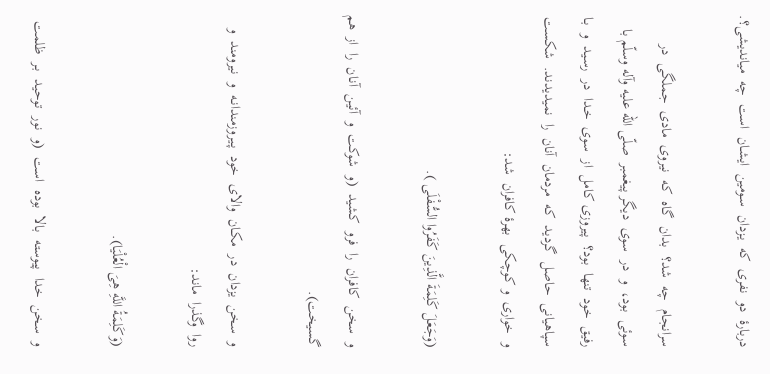دربارۀ  دو  نفری  که  یـزدان  سـومین  ایشـان  است  چه  میاندیشی؟.

سرانجام  چه  شد؟  بدان  گاه  که  نیروی  مادی  جملگی  در  سوئی  بود،  و  در  سوی  دیگر پیغمبر  صلّی الله علیه وآله وسلّم با  رفیق  خود  تنها  بود؟  پیروزی کامل  از  سوی  خـدا  در  رسـید  و  بـا  سپاهیانی  حاصل  گردید  که  مردمان  آنان  را  نمیدیدند.  شکست  و  خواری  و کوچکی  بهرۀ کافران  شد:

(وَجَعَلَ کَلِمَةَ الَّذِینَ کَفَرُوا السُّفْلَى ).

و  سخن  کافران  را  فرو  کشید  (و  شوکت  و  آئین  آنـان  را  از  هم  گسیخت).

و  سخن  یزدان  در  مکـان  والای  خود  پـیروزمندانـه  و  نیرومند  و  روا  وگذرا  ماند:

(وَکَلِمَةُ اللَّهِ هِیَ الْعُلْیَا).

و  سخن  خدا  پیوسته  بالا  بوده  است  (و  نور  توحید  بـر  ظلمت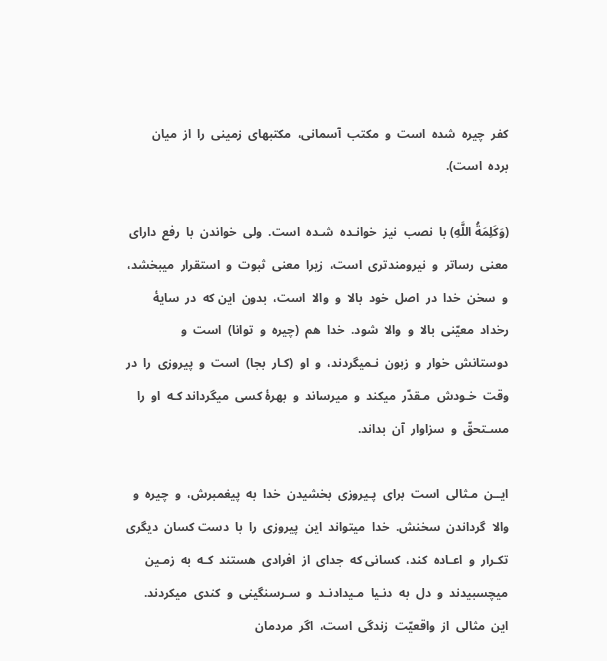کفر  چیره  شده  است  و  مکتب  آسمانی،  مکتبهای  زمینی  را  از  میان  برده  است).

(وَکَلِمَةُ اللَّهِ) با  نصب  نیز  خوانـده  شـده  است.  ولی  خواندن  با  رفع  دارای  معنی  رساتر  و  نیرومندتری  است،  زیرا  معنی  ثبوت  و  استقرار  میبخشد،  و  سخن  خدا  در  اصل  خود  بالا  و  والا  است،  بدون  این که  در  سایۀ  رخداد  معیّنی  بالا  و  والا  شود.  خدا  هم  (چیره  و  توانا)  است  و  دوستانش  خوار  و  زبون  نـمیگردند،  و  او  (کـار  بجا)  است  و  پیروزی  را  در  وقت  خـودش  مـقدّر  میکند  و  میرساند  و  بهرۀ کسی  میگرداند کـه  او  را  مسـتحقّ  و  سزاوار  آن  بداند.

ایــن  مـثالی  است  برای  پـیروزی  بخشیدن  خدا  به  پیغمبرش،  و  چیره  و  والا  گرداندن  سخنش.  خدا  میتواند  این  پیروزی  را  با  دست کسان  دیگری  تکـرار  و  اعـاده  کند،  کسانی که  جدای  از  افرادی  هستند  کـه  به  زمـین  میچسبیدند  و  دل  به  دنـیا  مـیدادنـد  و  سـرسنگینی  و  کندی  میکردند.  این  مثالی  از  واقعیّت  زندگی  است،  اگر  مردمان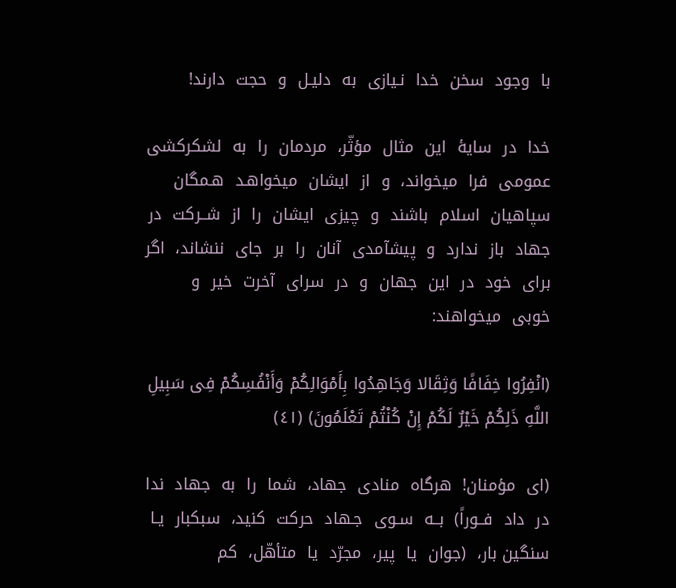با  وجود  سخن  خدا  نـیازی  به  دلیـل  و  حجت  دارند!

خدا  در  سایۀ  این  مثال  مؤثّر،  مردمان  را  به  لشکرکشی  عمومی  فرا  میخواند،  و  از  ایشان  میخواهـد  هـمگان  سپاهیان  اسلام  باشند  و  چیزی  ایشان  را  از  شــرکت  در  جهاد  باز  ندارد  و  پیشآمدی  آنان  را  بر  جای  ننشاند،  اگر  برای  خود  در  این  جهان  و  در  سرای  آخرت  خیر  و  خوبی  میخواهند:

(انْفِرُوا خِفَافًا وَثِقَالا وَجَاهِدُوا بِأَمْوَالِکُمْ وَأَنْفُسِکُمْ فِی سَبِیلِ اللَّهِ ذَلِکُمْ خَیْرٌ لَکُمْ إِنْ کُنْتُمْ تَعْلَمُونَ) (٤١)

(ای  مؤمنان!  هرگاه  منادی  جهاد،  شما  را  به  جهاد  ندا  در  داد  فــوراً)  بــه  سـوی  جـهاد  حرکت  کنید،  سبکبار  یـا  سنگین بار،  (جوان  یا  پیر،  مجرّد  یا  متأهّل،  کم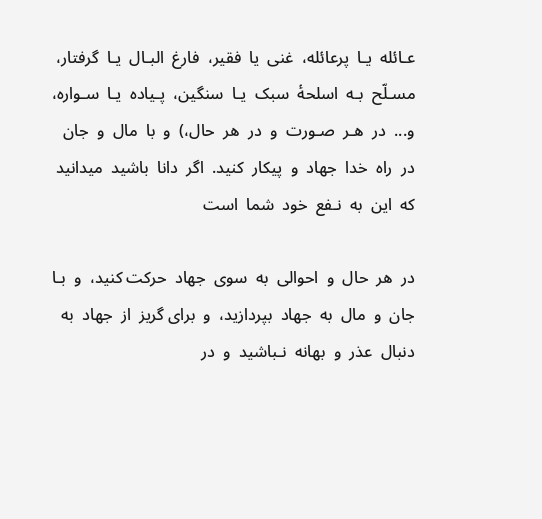عـائله  یـا  پرعائله،  غنی  یا  فقیر،  فارغ  البـال  یـا  گرفتار،  مسـلّح  بـه  اسلحۀ  سبک  یـا  سنگین،  پـیاده  یـا  سـواره،  و...  در  هـر  صـورت  و  در  هر  حال،)  و  با  مال  و  جان  در  راه  خدا  جهاد  و  پیکار  کنید.  اگر  دانا  باشید  میدانید  که  این  به  نـفع  خود  شما  است

در  هر  حال  و  احوالی  به  سوی  جهاد  حرکت کنید،  و  بـا  جان  و  مال  به  جهاد  بپردازید،  و  برای گریز  از  جهاد  به  دنبال  عذر  و  بهانه  نـباشید  و  در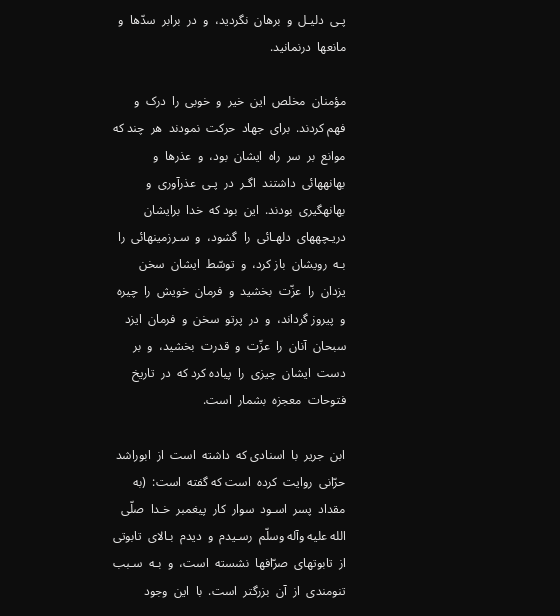پـی  دلیـل  و  برهان  نگردید،  و  در  برابر  سدّها  و  مانعها  درنمانید.

مؤمنان  مخلص  این  خیر  و  خوبی  را  درک  و  فهم کردند.  برای  جهاد  حرکت  نمودند  هر  چند که  موانع  بر  سر  راه  ایشان  بود،  و  عذرها  و  بهانههائی  داشتند  اگـر  در  پـی  عذرآوری  و  بهانهگیری  بودند.  این  بود که  خدا  برایشان  دریـچههای  دلهـائی  را  گشود،  و  سـرزمینهائی  را  بـه  رویشان  باز کرد،  و  توسّط  ایشان  سخن  یزدان  را  عزّت  بخشید  و  فرمان  خویش  را  چیره  و  پیروز گرداند،  و  در  پرتو  سخن  و  فرمان  ایزد  سبحان  آنان  را  عزّت  و  قدرت  بخشید،  و  بر  دست  ایشان  چیزی  را  پیاده کرد که  در  تاریخ  فتوحات  معجزه  بشمار  است.

ابن  جریر  با  اسنادی که  داشته  است  از  ابوراشد  حرّانی  روایت  کرده  است که گفته  است:  (به  مقداد  پسر  اسـود  سوار  کار  پیغمبر  خـدا  صلّی الله علیه وآله وسلّم  رسـیدم  و  دیدم  بـالای  تابوتی  از  تابوتهای  صرّافها  نشسته  است،  و  بـه  سـبب  تنومندی  از  آن  بزرگتر  است.  با  این  وجود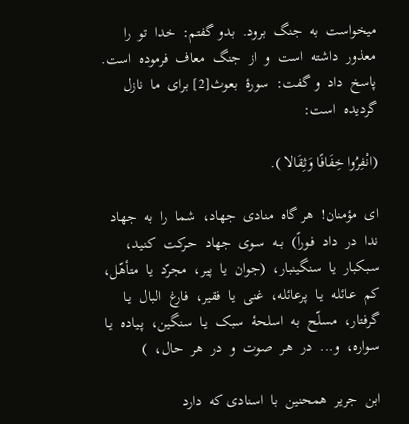میخواست  به  جنگ  برود.  بدو گفتم:  خدا  تو  را  معذور  داشته  است  و  از  جنگ  معاف  فرموده  است.  پاسخ  داد  و گفت:  سورۀ  بعوث[2] برای  ما  نازل  گردیده  است:

(انْفِرُوا خِفَافًا وَثِقَالا ).

ای  مؤمنان!  هر گاه  منادی  جهاد،  شما  را  به  جهاد  ندا  در  داد  فـوراً)  بــه  سـوی  جهاد  حـرکت  کـنید،  سـبکبار  یا  سنگینبار،  (جوان  یا  پیر،  مجرّد  یا  متأهّل،  کم  عـائله  یـا  پرعائله،  غنی  یا  فقیر،  فارغ  البال  یـا  گرفتار،  مسلّح  به  اسلحۀ  سبک  یـا  سنگین،  پـیاده  یـا  سـواره،  و...  در  هـر  صوت  و  در  هر  حال،  )

ابن  جریر  همحنین  با  اسنادی که  دارد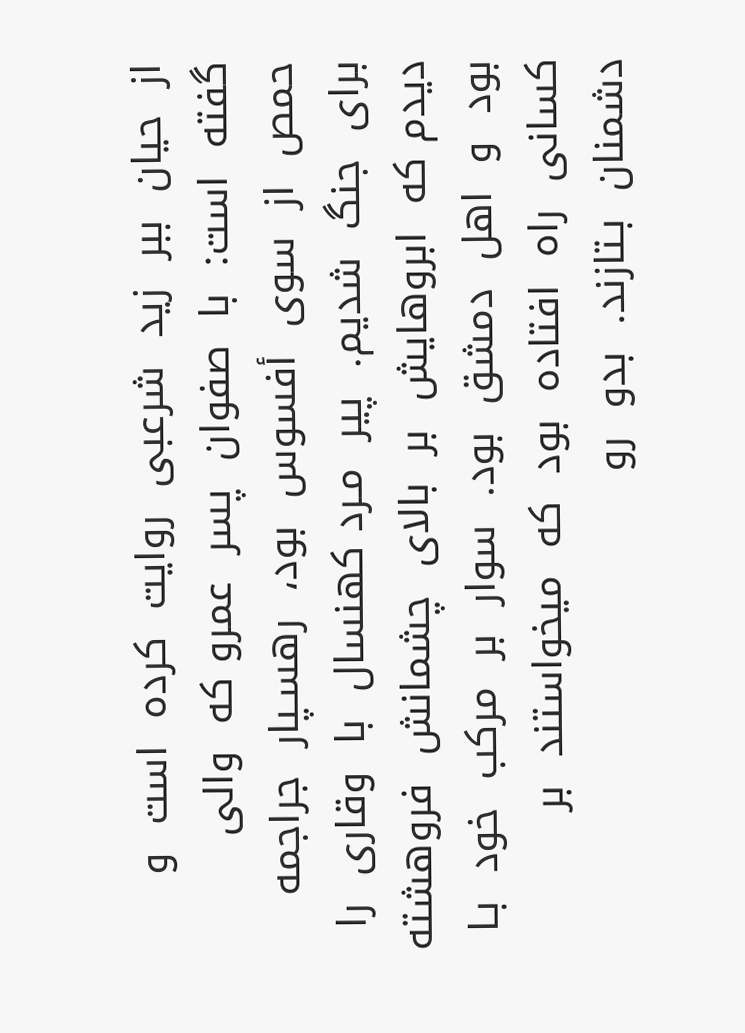از  حیان  ببر  زید  شرعبی  روایت  کرده  است  و گفته  است:  با  صفوان  پسر  عمرو که  والی  حمص  از  سوی  أفسوس  بود،  رهسـپار  جراجمه  برای  جنگ  شدیم.  پیر  مـرد کهنسال  با  وقاری  را  دیدم که  ابروهایش  بر  بالای  چشمانش  فروهشته  بود  و  اهل  دمشق  بود.  سوار  بر  مرکب  خود  بـا کسانی  راه  افتاده  بود  که  میخواستند  بر  دشمنان  بـتازند.  بدو  رو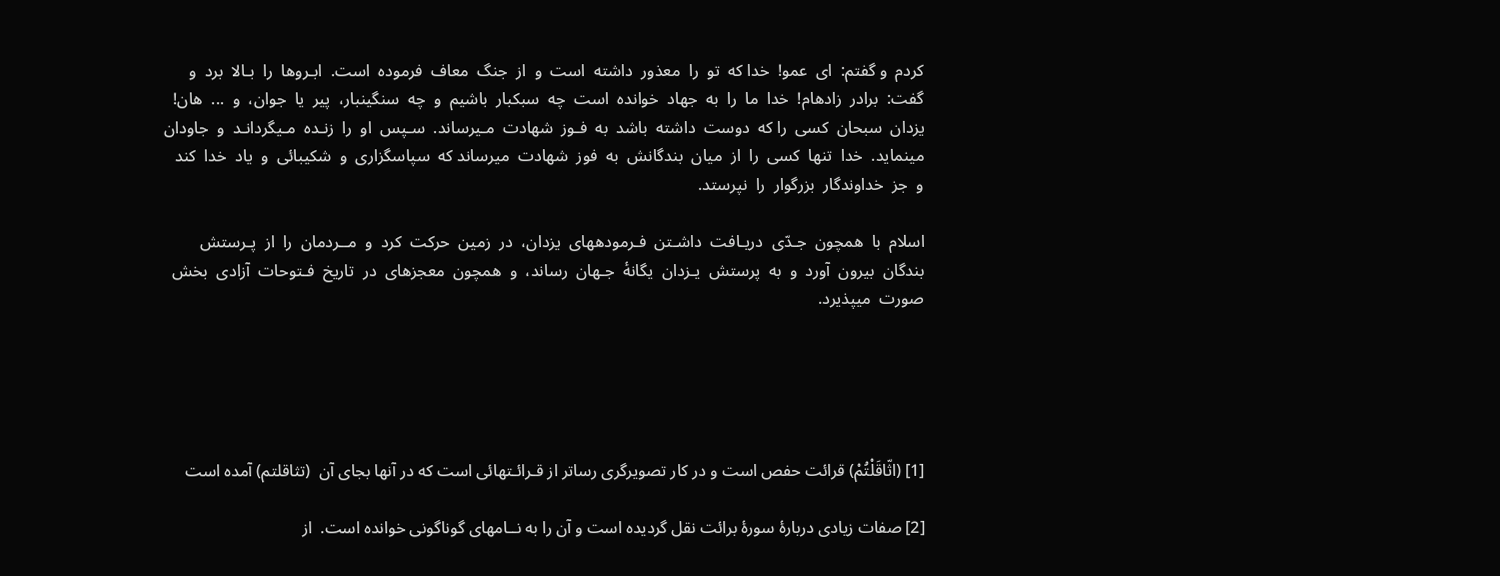کردم  و گفتم:  ای  عمو!  خدا که  تو  را  معذور  داشته  است  و  از  جنگ  معاف  فرموده  است.  ابـروها  را  بـالا  برد  و  گفت:  برادر  زادهام!  خدا  ما  را  به  جهاد  خوانده  است  چه  سبکبار  باشیم  و  چه  سنگینبار،  پیر  یا  جوان،  و  ...  هان!  یزدان  سبحان  کسی  را که  دوست  داشته  باشد  به  فـوز  شهادت  مـیرساند.  سـپس  او  را  زنـده  مـیگردانـد  و  جاودان  مینماید.  خدا  تنها  کسی  را  از  میان  بندگانش  به  فوز  شهادت  میرساند که  سپاسگزاری  و  شکیبائی  و  یاد  خدا  کند  و  جز  خداوندگار  بزرگوار  را  نپرستد.

اسلام  با  همچون  جـدّی  دریـافت  داشـتن  فـرمودههای  یزدان،  در  زمین  حرکت  کرد  و  مــردمان  را  از  پـرستش  بندگان  بیرون  آورد  و  به  پرستش  یـزدان  یگانۀ  جـهان  رساند،  و  همچون  معجزهای  در  تاریخ  فـتوحات  آزادی  بخش  صورت  میپذیرد.





[1] (اثّاقَلْتُمْ) قرائت حفص است و در کار تصویرگری رساتر از قـرائـتهائی است که در آنها بجای آن  (تثاقلتم) آمده است

[2] صفات زیادی دربارۀ سورۀ برائت نقل گردیده است و آن را به نــامهای گوناگونی خوانده است.  از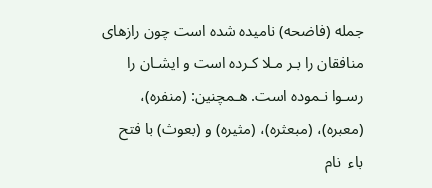جمله (فاضحه) نامیده شده است چون رازهای منافقان را بـر مـلا کـرده است و ایشـان را  رسـوا نـموده است. هـمچنین: (منفره)، (معبره)، (مبعثره)، (مثیره) و (بعوث) با فتح باء  نام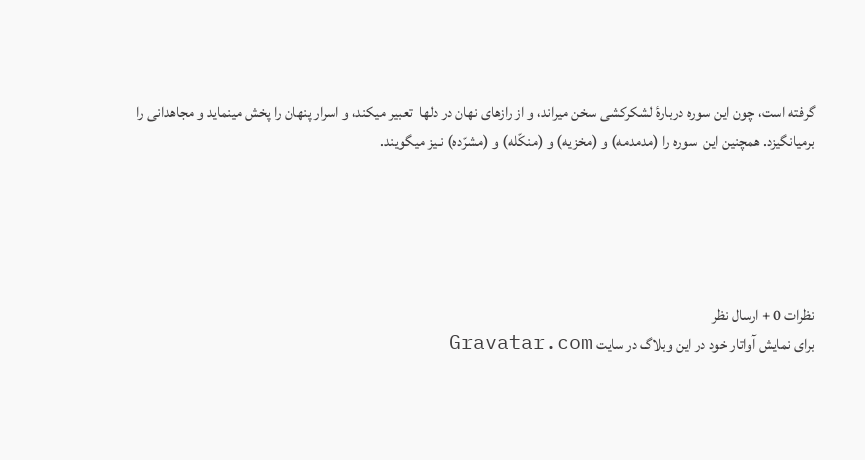گرفته است، چون این سوره دربارۀ لشکرکشی سخن میراند، و از رازهای نهان در دلها  تعبیر میکند، و اسرار پنهان را پخش مینماید و مجاهدانی را برمیانگیزد. همچنین این  سوره را (مدمدمه) و (مخزیه) و (منکّله) و (مشرّده) نـیز میگویند.





نظرات 0 + ارسال نظر
برای نمایش آواتار خود در این وبلاگ در سایت Gravatar.com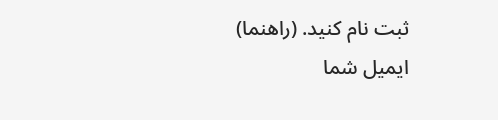ثبت نام کنید. (راهنما)
ایمیل شما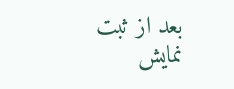بعد از ثبت نمایش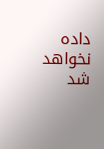داده نخواهد شد